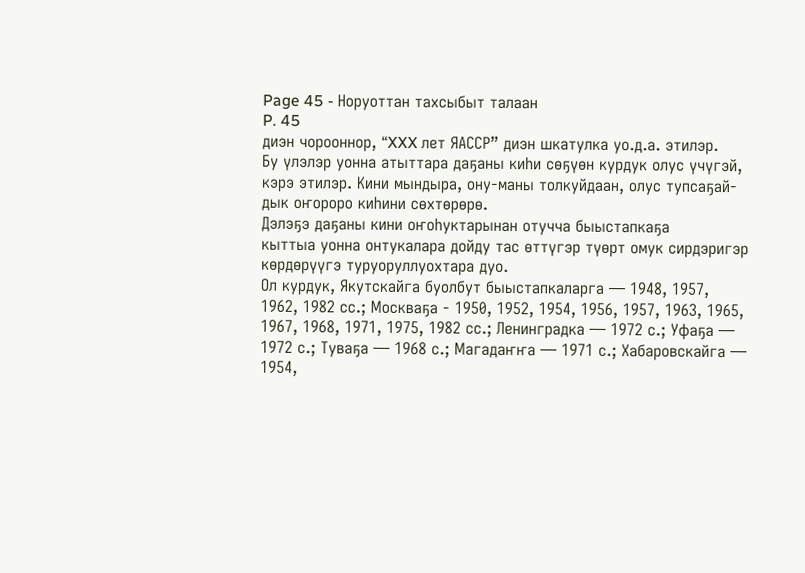Page 45 - Норуоттан тахсыбыт талаан
P. 45
диэн чорооннор, “XXX лет ЯАССР” диэн шкатулка уо.д.а. этилэр.
Бу үлэлэр уонна атыттара даҕаны киһи сөҕүөн курдук олус үчүгэй,
кэрэ этилэр. Кини мындыра, ону-маны толкуйдаан, олус тупсаҕай-
дык оҥороро киһини сөхтөрөрө.
Дэлэҕэ даҕаны кини оҥоһуктарынан отучча быыстапкаҕа
кыттыа уонна онтукалара дойду тас өттүгэр түөрт омук сирдэригэр
көрдөрүүгэ туруоруллуохтара дуо.
Ол курдук, Якутскайга буолбут быыстапкаларга — 1948, 1957,
1962, 1982 сс.; Москваҕа - 1950, 1952, 1954, 1956, 1957, 1963, 1965,
1967, 1968, 1971, 1975, 1982 сс.; Ленинградка — 1972 с.; Уфаҕа —
1972 с.; Туваҕа — 1968 с.; Магадаҥҥа — 1971 с.; Хабаровскайга —
1954,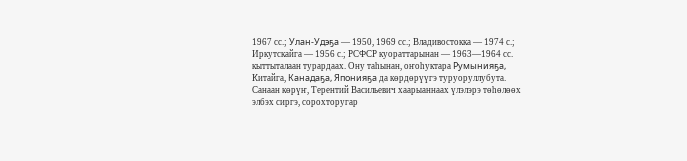1967 сс.; Улан-Удэҕа — 1950, 1969 сс.; Владивостокка — 1974 с.;
Иркутскайга — 1956 с.; РСФСР куораттарынан — 1963—1964 сс.
кыттыталаан турардаах. Ону таһынан, оҥоһуктара Румынияҕа,
Китайга, Канадаҕа, Японияҕа да көрдөрүүгэ туруоруллубута.
Санаан көрүҥ, Терентий Васильевич хаарыаннаах үлэлэрэ төһөлөөх
элбэх сиргэ, сорохторугар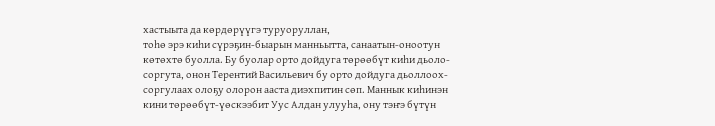хастыыта да көрдөрүүгэ туруоруллан,
тоһө эрэ киһи сүрэҕин-быарын манньытта, санаатын-оноотун
көтөхтө буолла. Бу буолар орто дойдуга төрөөбүт киһи дьоло-
соргута, онон Терентий Васильевич бу орто дойдуга дьоллоох-
соргулаах олоҕу олорон ааста диэхпитин сөп. Маннык киһинэн
кини төрөөбүт-үөскээбит Уус Алдан улууһа, ону тэҥэ бүтүн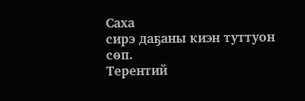Саха
сирэ даҕаны киэн туттуон сөп.
Терентий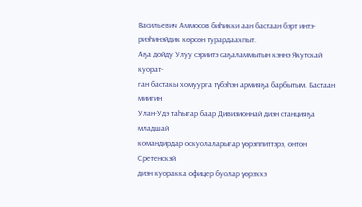Васильевич Аммосов биһикки аан бастаан бэрт интэ-
риэһинэйдик көрсөн турардаахпыт.
Аҕа дойду Улуу сэриитэ саҕаламмытын кэннэ Якутскай куорат-
ган бастакы хомуурга түбэһэн армияҕа барбытым. Бастаан миигин
Улан-Удэ таһыгар баар Дивизионнай диэн станцияҕа младшай
командирдар оскуолаларыгар үөрэппиттэрэ, онтон Сретенскэй
диэн куоракка офицер буолар үөрэххэ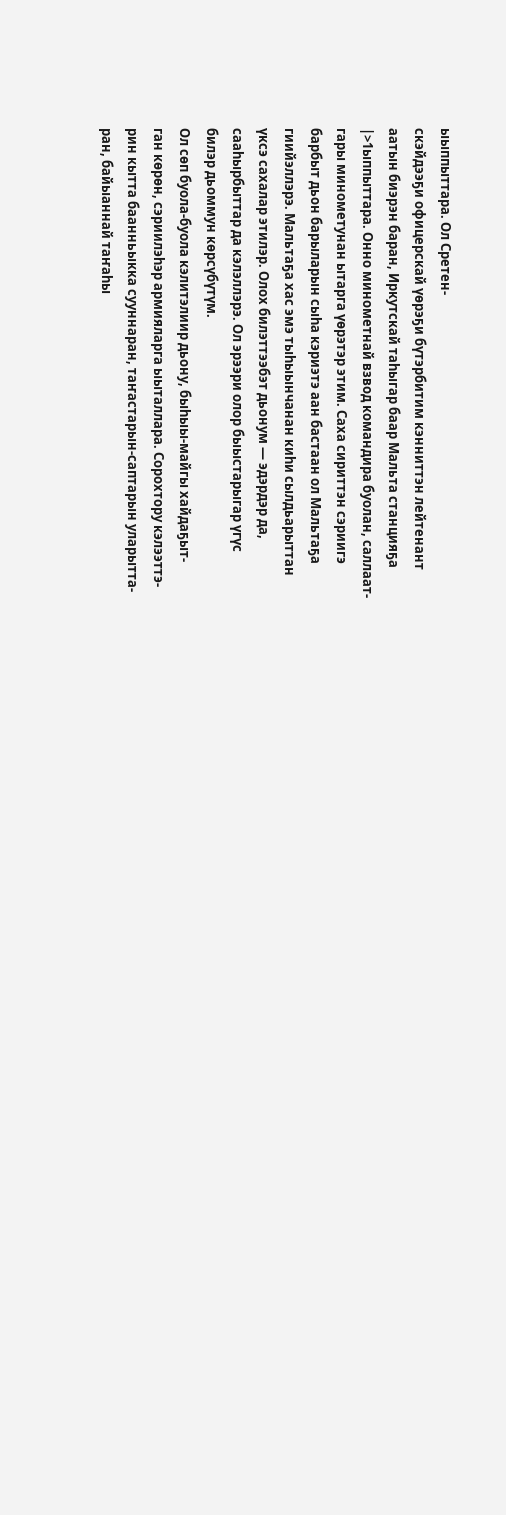ыыппыттара. Ол Сретен-
скэйдээҕи офицерскай үөрэҕи бүтэрбитим кэнниттэн лейтенант
аатын биэрэн баран, Иркутскай таһыгар баар Мальта станцияҕа
|>1ыппыттара. Онно минометнай взвод командира буолан, саллаат-
гары минометунан ытарга үөрэтэр этим. Саха сириттэн сэриигэ
барбыт дьон барыларын сыһа кэриэтэ аан бастаан ол Мальтаҕа
гиийэллэрэ. Мальтаҕа хас эмэ тыһыынчанан киһи сылдьарыттан
үксэ сахалар этилэр. Олох билэттээбэт дьонум — эдэрдэр да,
сааһырбыттар да кэлэллэрэ. Ол эрээри олор быыстарыгар үгүс
билэр дьоммун көрсүбүтүм.
Ол сөп буола-буола кэлитэлиир дьону, быһыы-майгы хайдаҕыт-
ган көрөн, сэриилэһэр армияларга ыыталлара. Сорохтору кэлээттэ-
рин кытта баанньыкка сууннаран, таҥастарын-саптарын уларытта-
ран, байыаннай таҥаһы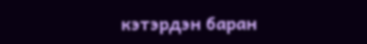кэтэрдэн баран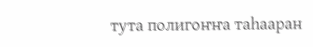тута полигоҥҥа таһааран